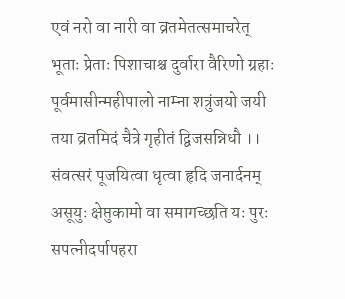एवं नरो वा नारी वा व्रतमेतत्समाचरेत्
भूताः प्रेताः पिशाचाश्च दुर्वारा वैरिणो ग्रहाः
पूर्वमासीन्महीपालो नाम्ना शत्रुंजयो जयी
तया व्रतमिदं चैत्रे गृहीतं द्विजसन्निधौ ।। संवत्सरं पूजयित्वा धृत्वा हृदि जनार्दनम्
असूयुः क्षेप्तुकामो वा समागच्छति यः पुरः
सपत्नीदर्पापहरा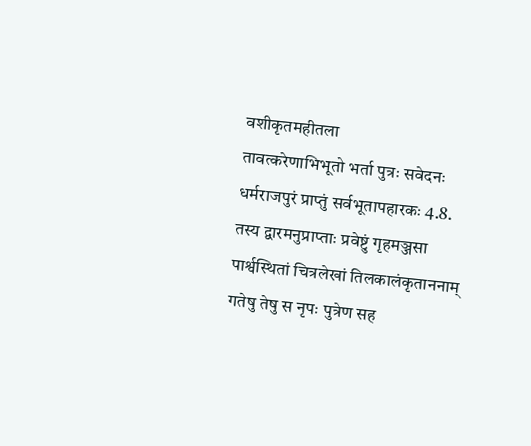वशीकृतमहीतला
तावत्करेणाभिभूतो भर्ता पुत्रः सवेदनः
धर्मराजपुरं प्राप्तुं सर्वभूतापहारकः 4.8.
तस्य द्वारमनुप्राप्ताः प्रवेष्टुं गृहमञ्जसा
पार्श्वस्थितां चित्रलेखां तिलकालंकृताननाम्
गतेषु तेषु स नृपः पुत्रेण सह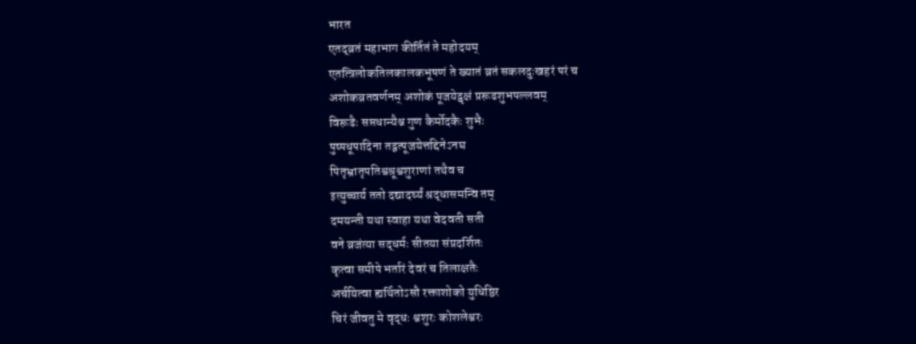भारत
एतद्व्रतं महाभाग कीर्तितं ते महोदयम्
एतत्त्रिलोकतिलकालकभूषणं ते ख्यातं व्रतं सकलदुःखहरं परं च
अशोकव्रतवर्णनम् अशोकं पूजयेद्वृक्षं प्ररूढशुभपल्लवम्
विरूढैः सप्तधान्यैश्च गुण कैर्मोदकैः शुभैः
पुष्पधूपादिना तद्वत्पूजयेत्तद्दिनेऽनघ
पितृभ्रातृपतिश्वश्रूश्वशुराणां तथैव च
इत्युच्चार्य ततो दद्यादर्घ्यं श्रद्धासमन्वि तम्
दमयन्ती यथा स्वाहा यथा वेदवती सती
वने व्रजंत्या सद्धर्मः सीतया संप्रदर्शितः
कृत्वा समीपे भर्तारं देवरं च तिलाक्षतैः
अर्चयित्वा ह्यर्थितोऽसौ रक्ताशोको युधिष्ठिर
चिरं जीवतु मे वृद्धः श्वशुरः कोशलेश्वरः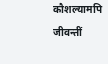कौशल्यामपि जीवन्तीं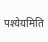पश्येयमिति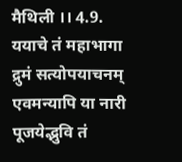मैथिली ।। 4.9.
ययाचे तं महाभागा द्रुमं सत्योपयाचनम्
एवमन्यापि या नारी पूजयेद्भुवि तं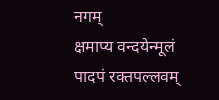नगम्
क्षमाप्य वन्दयेन्मूलं पादपं रक्तपल्लवम्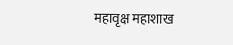महावृक्ष महाशाख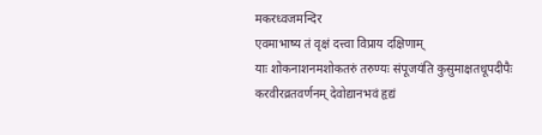मकरध्वजमन्दिर
एवमाभाष्य तं वृक्षं दत्त्वा विप्राय दक्षिणाम्
याः शोकनाशनमशोकतरुं तरुण्यः संपूजयंति कुसुमाक्षतधूपदीपैः
करवीरव्रतवर्णनम् देवोद्यानभवं हृद्यं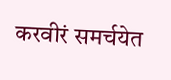करवीरं समर्चयेत